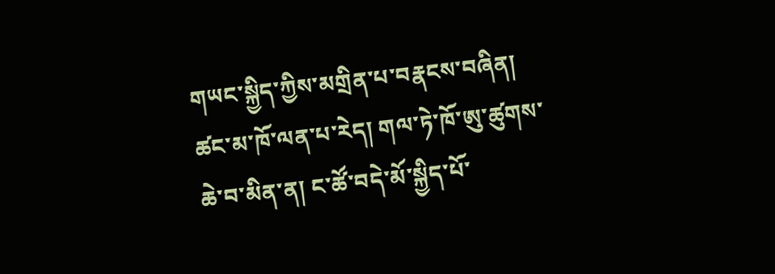གཡང་སྐྱིད་ཀྱིས་མགྲིན་པ་བརྣངས་བཞིན། ཚང་མ་ཁོ་ལན་པ་རེད། གལ་ཏེ་ཁོ་ཨུ་ཚུགས་ཆེ་བ་མིན་ན། ང་ཚོ་བདེ་མོ་སྐྱིད་པོ་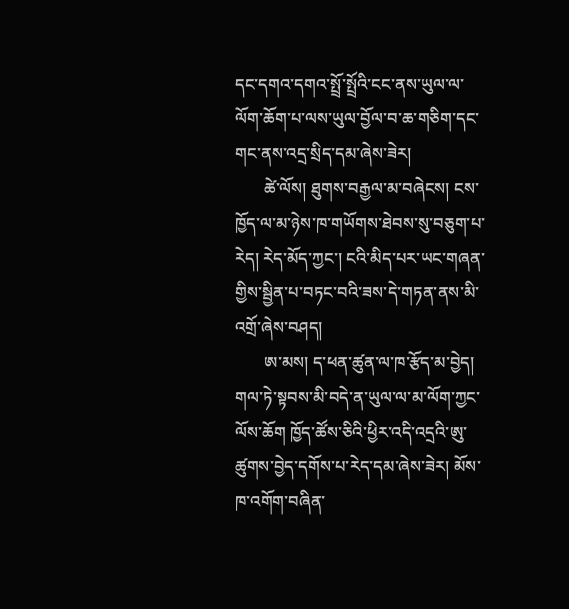དང་དགའ་དགའ་སྤྲོ་སྤྲོའི་ངང་ནས་ཡུལ་ལ་ལོག་ཆོག་པ་ལས་ཡུལ་བྱོལ་བ་ཆ་གཅིག་དང་གང་ནས་འདྲ་སྲིད་དམ་ཞེས་ཟེར།
       ཚེ་ལོས། ཐུགས་བརྒྱལ་མ་བཞེངས། ངས་ཁྱོད་ལ་མ་ཉེས་ཁ་གཡོགས་ཐེབས་སུ་བཅུག་པ་རེད། རེད་མོད་ཀྱང་། ངའི་མིད་པར་ཡང་གཞན་གྱིས་སྦྱིན་པ་བཏང་བའི་ཟས་དེ་གཏན་ནས་མི་འགྲོ་ཞེས་བཤད།
       ཨ་མས། ད་ཕན་ཚུན་ལ་ཁ་རྩོད་མ་བྱེད། གལ་ཏེ་སྟབས་མི་བདེ་ན་ཡུལ་ལ་མ་ལོག་ཀྱང་ལོས་ཆོག ཁྱོད་ཚོས་ཅིའི་ཕྱིར་འདི་འདྲའི་ཨུ་ཚུགས་བྱེད་དགོས་པ་རེད་དམ་ཞེས་ཟེར། མོས་ཁ་འགོག་བཞིན་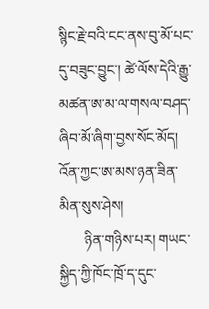སྙིང་རྗེ་བའི་ངང་ནས་བུ་མོ་པང་དུ་བཟུང་བྱུང་། ཚེ་ལོས་དེའི་རྒྱུ་མཚན་ཨ་མ་ལ་གསལ་བཤད་ཞིབ་མོ་ཞིག་བྱས་སོང་མོད། འོན་ཀྱང་ཨ་མས་ཉན་ཟིན་མིན་སུས་ཤེས།
       ཉིན་གཉིས་པར། གཡང་སྐྱིད་ཀྱི་ཁོང་ཁྲོ་ད་དུང་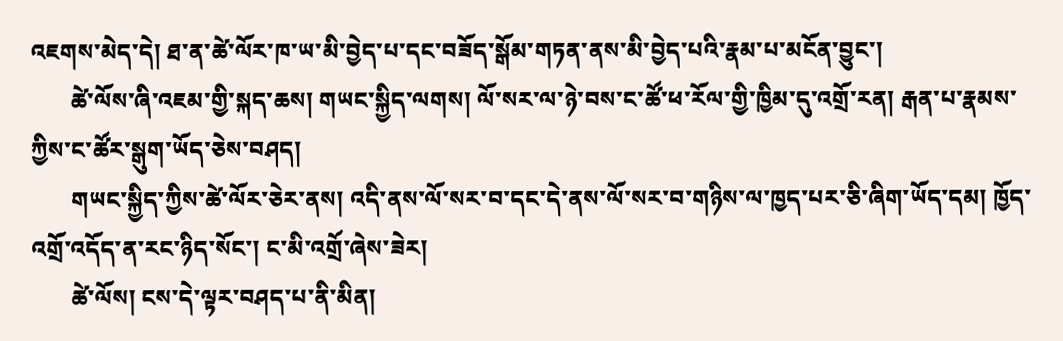འཇགས་མེད་དེ། ཐ་ན་ཚེ་ལོར་ཁ་ཡ་མི་བྱེད་པ་དང་བཟོད་སྒོམ་གཏན་ནས་མི་བྱེད་པའི་རྣམ་པ་མངོན་བྱུང་།
       ཚེ་ལོས་ཞི་འཇམ་གྱི་སྐད་ཆས། གཡང་སྐྱིད་ལགས། ལོ་སར་ལ་ཉེ་བས་ང་ཚོ་ཕ་རོལ་གྱི་ཁྱིམ་དུ་འགྲོ་རན། རྒན་པ་རྣམས་ཀྱིས་ང་ཚོར་སྒུག་ཡོད་ཅེས་བཤད།
       གཡང་སྐྱིད་ཀྱིས་ཚེ་ལོར་ཅེར་ནས། འདི་ནས་ལོ་སར་བ་དང་དེ་ནས་ལོ་སར་བ་གཉིས་ལ་ཁྱད་པར་ཅི་ཞིག་ཡོད་དམ། ཁྱོད་འགྲོ་འདོད་ན་རང་ཉིད་སོང་། ང་མི་འགྲོ་ཞེས་ཟེར།
       ཚེ་ལོས། ངས་དེ་ལྟར་བཤད་པ་ནི་མིན།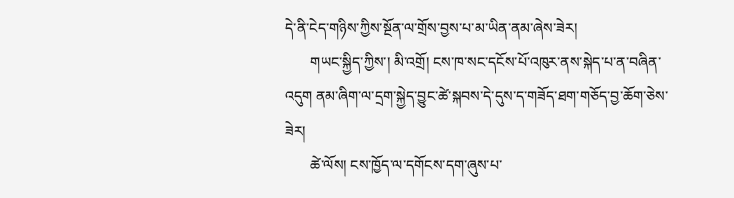དེ་ནི་ངེད་གཉིས་ཀྱིས་སྔོན་ལ་གྲོས་བྱས་པ་མ་ཡིན་ནམ་ཞེས་ཟེར།
       གཡང་སྐྱིད་ཀྱིས་། མི་འགྲོ། ངས་ཁ་སང་དངོས་པོ་འཁུར་ནས་སྐེད་པ་ན་བཞིན་འདུག ནམ་ཞིག་ལ་དྲག་སྐྱེད་བྱུང་ཚེ་སྐབས་དེ་དུས་ད་གཟོད་ཐག་གཅོད་བྱ་ཆོག་ཅེས་ཟེར།
       ཚེ་ལོས། ངས་ཁྱོད་ལ་དགོངས་དག་ཞུས་པ་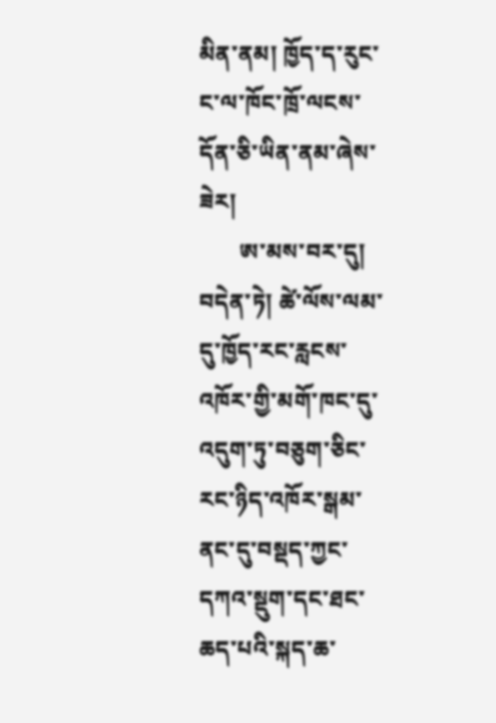མིན་ནམ། ཁྱོད་ད་རུང་ང་ལ་ཁོང་ཁྲོ་ལངས་དོན་ཅི་ཡིན་ནམ་ཞེས་ཟེར།
       ཨ་མས་བར་དུ། བདེན་ཏེ། ཚེ་ལོས་ལམ་དུ་ཁྱོད་རང་རླངས་འཁོར་གྱི་མགོ་ཁང་དུ་འདུག་ཏུ་བཅུག་ཅིང་རང་ཉིད་འཁོར་སྒམ་ནང་དུ་བསྡད་ཀྱང་དཀའ་སྡུག་དང་ཐང་ཆད་པའི་སྐད་ཆ་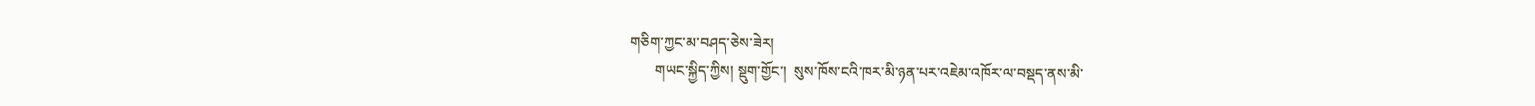གཅིག་ཀྱང་མ་བཤད་ཅེས་ཟེར།
       གཡང་སྐྱིད་ཀྱིས། སྡུག་གྱོང་།  སུས་ཁོས་ངའི་ཁར་མི་ཉན་པར་འཇེམ་འཁོར་ལ་བསྡད་ནས་མི་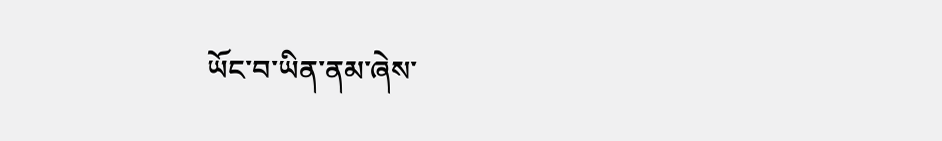ཡོང་བ་ཡིན་ནམ་ཞེས་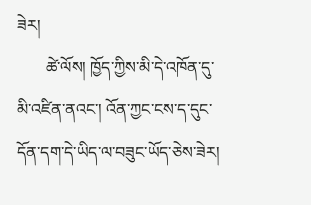ཟེར།
       ཚེ་ལོས། ཁྱོད་ཀྱིས་མི་དེ་འཁོན་དུ་མི་འཛིན་ནའང་། འོན་ཀྱང་ངས་ད་དུང་དོན་དག་དེ་ཡིད་ལ་བཟུང་ཡོད་ཅེས་ཟེར།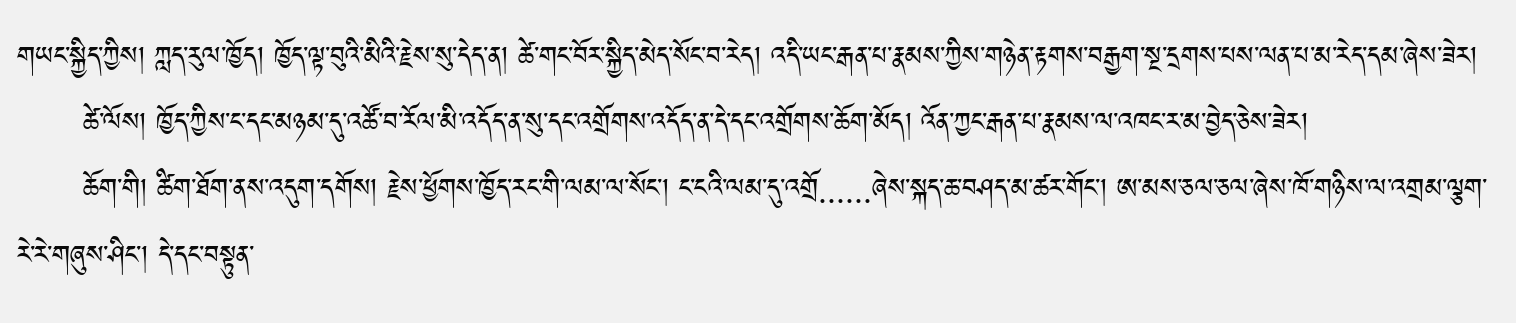གཡང་སྐྱིད་ཀྱིས། ཀླད་རུལ་ཁྱོད། ཁྱོད་ལྟ་བུའི་མིའི་རྗེས་སུ་དེད་ན། ཚེ་གང་བོར་སྐྱིད་མེད་སོང་བ་རེད། འདི་ཡང་རྒན་པ་རྣམས་ཀྱིས་གཉེན་རྟགས་བརྒྱག་སྔ་དྲགས་པས་ལན་པ་མ་རེད་དམ་ཞེས་ཟེར།
       ཚེ་ལོས། ཁྱོད་ཀྱིས་ང་དང་མཉམ་དུ་འཚོ་བ་རོལ་མི་འདོད་ན་སུ་དང་འགྲོགས་འདོད་ན་དེ་དང་འགྲོགས་ཆོག་མོད། འོན་ཀྱང་རྒན་པ་རྣམས་ལ་འཁང་ར་མ་བྱེད་ཅེས་ཟེར།
       ཆོག་གི། ཚིག་ཐོག་ནས་འདུག་དགོས། རྗེས་ཕྱོགས་ཁྱོད་རང་གི་ལམ་ལ་སོང་། ང་ངའི་ལམ་དུ་འགྲོ......ཞེས་སྐད་ཆ་བཤད་མ་ཚར་གོང་། ཨ་མས་ཅལ་ཅལ་ཞེས་ཁོ་གཉིས་ལ་འགྲམ་ལྕག་རེ་རེ་གཞུས་ཤིང་། དེ་དང་བསྟུན་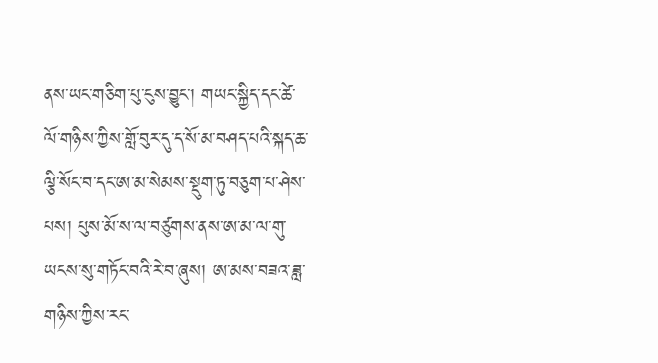ནས་ཡང་གཅིག་པུ་ངུས་བྱུང་། གཡང་སྐྱིད་དང་ཚེ་ལོ་གཉིས་ཀྱིས་གློ་བུར་དུ་ད་སོ་མ་བཤད་པའི་སྐད་ཆ་ལྕི་སོང་བ་དང་ཨ་མ་སེམས་སྡུག་ཏུ་བཅུག་པ་ཤེས་པས། པུས་མོ་ས་ལ་བཙུགས་ནས་ཨ་མ་ལ་གུ་ཡངས་སུ་གཏོང་བའི་རེ་བ་ཞུས། ཨ་མས་བཟའ་ཟླ་གཉིས་ཀྱིས་རང་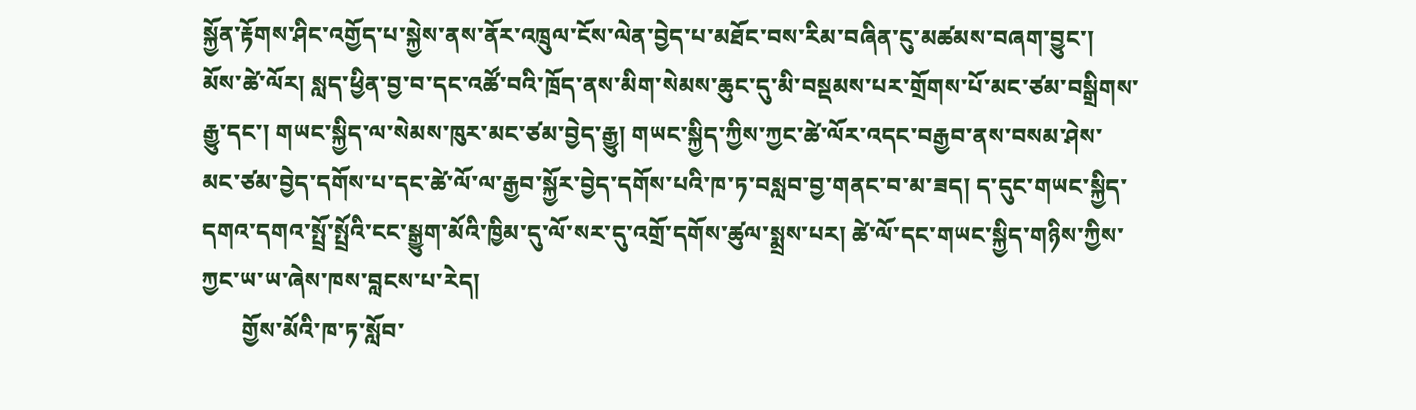སྐྱོན་རྟོགས་ཤིང་འགྱོད་པ་སྐྱེས་ནས་ནོར་འཁྲུལ་ངོས་ལེན་བྱེད་པ་མཐོང་བས་རིམ་བཞིན་ངུ་མཚམས་བཞག་བྱུང་། མོས་ཚེ་ལོར། སླད་ཕྱིན་བྱ་བ་དང་འཚོ་བའི་ཁྲོད་ནས་མིག་སེམས་ཆུང་དུ་མི་བསྡམས་པར་གྲོགས་པོ་མང་ཙམ་བསྒྲིགས་རྒྱུ་དང་། གཡང་སྐྱིད་ལ་སེམས་ཁུར་མང་ཙམ་བྱེད་རྒྱུ། གཡང་སྐྱིད་ཀྱིས་ཀྱང་ཚེ་ལོར་འདང་བརྒྱབ་ནས་བསམ་ཤེས་མང་ཙམ་བྱེད་དགོས་པ་དང་ཚེ་ལོ་ལ་རྒྱབ་སྐྱོར་བྱེད་དགོས་པའི་ཁ་ཏ་བསླབ་བྱ་གནང་བ་མ་ཟད། ད་དུང་གཡང་སྐྱིད་དགའ་དགའ་སྤྲོ་སྤྲོའི་ངང་སྒྱུག་མོའི་ཁྱིམ་དུ་ལོ་སར་དུ་འགྲོ་དགོས་ཚུལ་སྨྲས་པར། ཚེ་ལོ་དང་གཡང་སྐྱིད་གཉིས་ཀྱིས་ཀྱང་ཡ་ཡ་ཞེས་ཁས་བླངས་པ་རེད།
       གྱོས་མོའི་ཁ་ཏ་སློབ་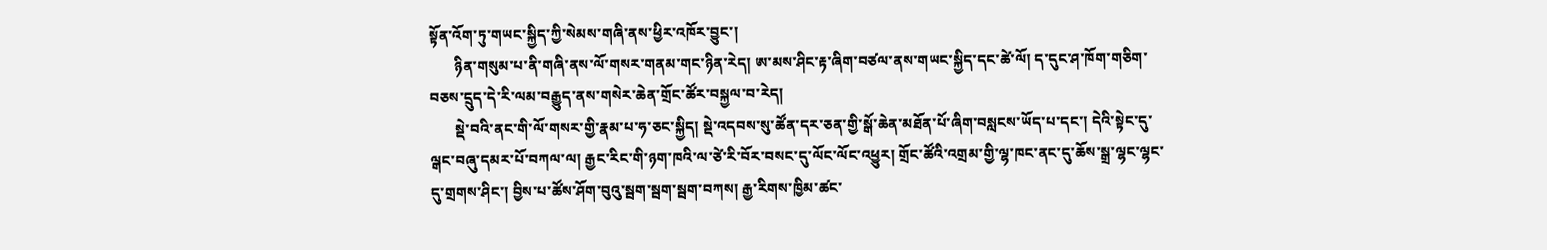སྟོན་འོག་ཏུ་གཡང་སྐྱིད་ཀྱི་སེམས་གཞི་ནས་ཕྱིར་འཁོར་བྱུང་།
       ཉིན་གསུམ་པ་ནི་གཞི་ནས་ལོ་གསར་གནམ་གང་ཉིན་རེད། ཨ་མས་ཤིང་རྟ་ཞིག་བཙལ་ནས་གཡང་སྐྱིད་དང་ཚེ་ལོ། ད་དུང་ཤ་ཁོག་གཅིག་བཅས་དྲུད་དེ་རི་ལམ་བརྒྱུད་ནས་གསེར་ཆེན་གྲོང་ཚོར་བསྐྱལ་བ་རེད།
       སྡེ་བའི་ནང་གི་ལོ་གསར་གྱི་རྣམ་པ་ཧ་ཅང་སྐྱིད། སྡེ་འདབས་སུ་ཚོན་དར་ཅན་གྱི་སྒོ་ཆེན་མཐོན་པོ་ཞིག་བསླངས་ཡོད་པ་དང་། དེའི་སྟེང་དུ་ལྒང་བཞུ་དམར་པོ་བཀལ་ལ། རྒྱང་རིང་གི་ཉག་ཁའི་ལ་ཙེ་རི་བོར་བསང་དུ་ལོང་ལོང་འཕྱུར། གྲོང་ཚོའི་འགྲམ་གྱི་ལྷ་ཁང་ནང་དུ་ཆོས་སྒྲ་ལྷང་ལྷང་དུ་གྲགས་ཤིང་། བྱིས་པ་ཚོས་ཤོག་བུའུ་སྦག་སྦག་སྦག་བཀས། རྒྱ་རིགས་ཁྱིམ་ཚང་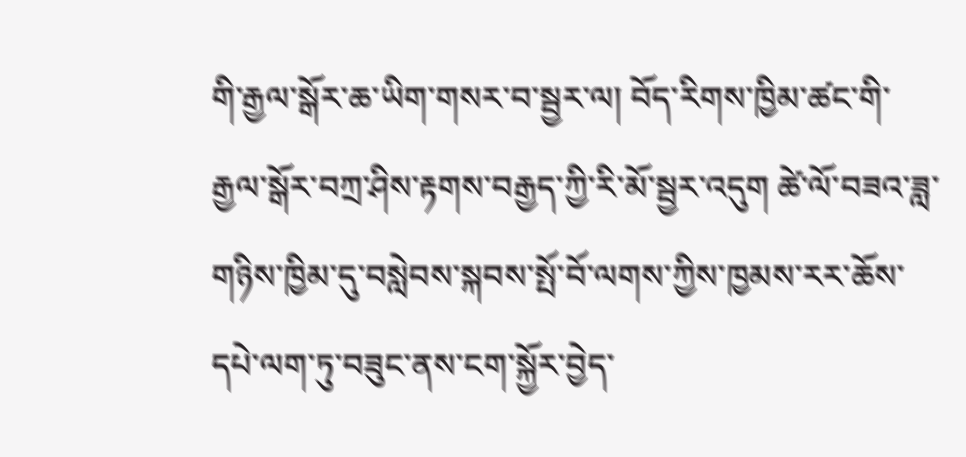གི་རྒྱལ་སྒོར་ཆ་ཡིག་གསར་བ་སྦྱར་ལ། བོད་རིགས་ཁྱིམ་ཚང་གི་རྒྱལ་སྒོར་བཀྲ་ཤིས་རྟགས་བརྒྱད་ཀྱི་རི་མོ་སྦྱར་འདུག ཚེ་ལོ་བཟའ་ཟླ་གཉིས་ཁྱིམ་དུ་བསླེབས་སྐབས་སྤོ་བོ་ལགས་ཀྱིས་ཁྱམས་རར་ཆོས་དཔེ་ལག་ཏུ་བཟུང་ནས་ངག་སྐྱོར་བྱེད་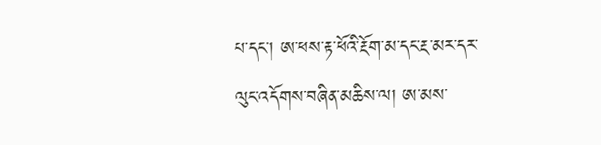པ་དང་། ཨ་ཕས་རྟ་ཕོའི་རྔོག་མ་དང་རྔ་མར་དར་ལུང་འདོགས་བཞིན་མཆིས་ལ། ཨ་མས་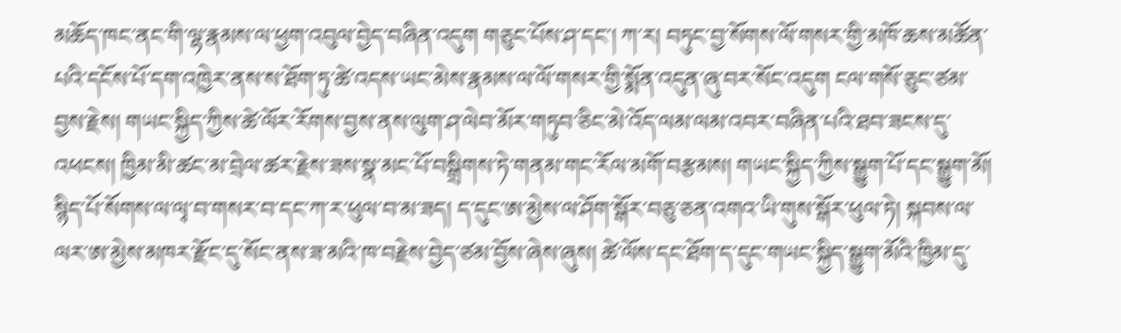མཆོད་ཁང་ནང་གི་ལྷ་རྣམས་ལ་ཕྱག་འབུལ་བྱེད་བཞིན་འདུག གཅུང་པོས་ཤ་དང་། ཀ་ར། བཏུང་བྱ་སོགས་ལོ་གསར་གྱི་མཁོ་ཆས་མཚོན་པའི་དངོས་པོ་དག་འཁྱེར་ནས་ས་ཐོག་ཏུ་ཚེ་འདས་ཡང་མེས་རྣམས་ལ་ལོ་གསར་གྱི་སྨོན་འདུན་ཞུ་བར་སོང་འདུག ངལ་གསོ་ཅུང་ཙམ་བྱས་རྗེས། གཡང་སྐྱིད་ཀྱིས་ཚེ་ལོར་རོགས་བྱས་ནས་ལུག་ཤ་ལེབ་མོར་གཏུབ་ཅིང་མེ་འོད་ལམ་ལམ་འབར་བཞིན་པའི་ཐབ་ཟངས་དུ་འཕངས། ཁྱིམ་མི་ཚང་མ་བྲེལ་ཚར་རྗེས་ཟས་སྣ་མང་པོ་བསྒྲིགས་ཏེ་གནམ་གང་རོལ་མགོ་བརྩམས། གཡང་སྐྱིད་ཀྱིས་སྒྱུག་པོ་དང་སྒྱུག་མོ། སྙིད་པོ་སོགས་ལ་ལྭ་བ་གསར་བ་དང་ཀ་ར་ཕུལ་བ་མ་ཟད། ད་དུང་ཨ་མྱེས་ལ་ཤོག་སྒོར་བཅུ་ཅན་འགའ་ཡི་གུས་སྒོར་ཕུལ་ཏེ། སྐབས་ལ་ལར་ཨ་མྱེས་མཁར་རྫོང་དུ་སོང་ནས་ཟ་མའི་ཁ་བརྗེས་བྱེད་ཙམ་བྱོས་ཞེས་ཞུས། ཚེ་ལོས་དང་ཐོག་ད་དུང་གཡང་སྐྱིད་སྒྱུག་མོའི་ཁྱིམ་དུ་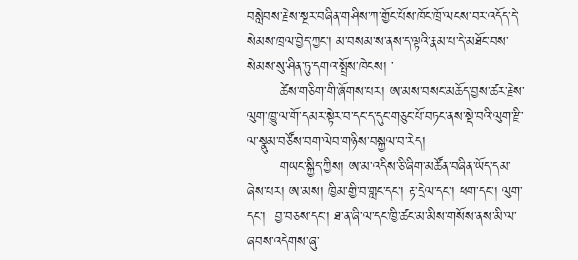བསླེབས་རྗེས་སྔར་བཞིན་གཤིས་ཀ་གྱོང་པོས་ཁོང་ཁྲོ་ལངས་བར་འདོད་དེ་སེམས་ཁྲལ་བྱེད་ཀྱང་། མ་བསམ་ས་ནས་ད་ལྟའི་རྣམ་པ་དེ་མཐོང་བས་སེམས་སུ་ཤིན་ཏུ་དགའ་སྤྲོས་ཁེངས། ་
       ཚེས་གཅིག་གི་ཞོགས་པར། ཨ་མས་བསང་མཆོད་བྱས་ཚར་རྗེས་ལུག་ཁྱུ་ལ་གོ་དམར་སྟེར་བ་དང་ད་དུང་གཅུང་པོ་བཏང་ནས་སྡེ་བའི་ལུག་རྫི་ལ་སྣུམ་བཙོས་བག་ལེབ་གཉིས་བསྐྱལ་བ་རེད།
       གཡང་སྐྱིད་ཀྱིས། ཨ་མ་འདིས་ཅི་ཞིག་མཚོན་བཞིན་ཡོད་དམ་ཞེས་པར། ཨ་མས། ཁྱིམ་གྱི་བ་གླང་དང་། རྟ་དྲེལ་དང་། ཕག་དང་། ལུག་དང་།  བྱ་བཅས་དང་། ཐ་ན་ཞི་ལ་དང་ཁྱི་ཚང་མ་མིས་གསོས་ནས་མི་ལ་ཞབས་འདེགས་ཞུ་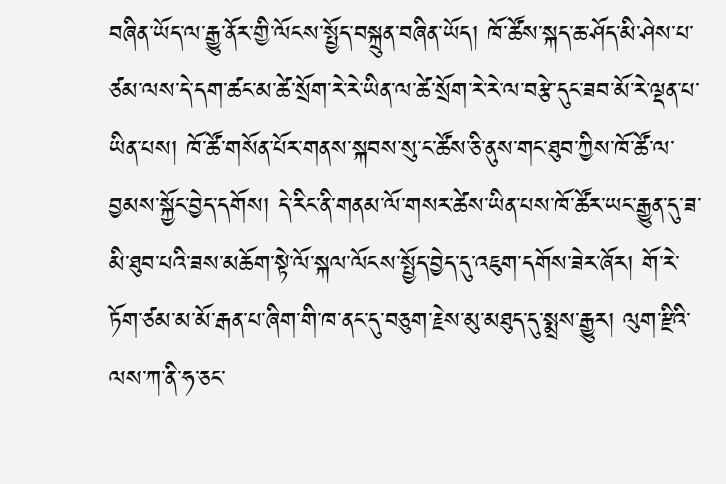བཞིན་ཡོད་ལ་རྒྱུ་ནོར་གྱི་ལོངས་སྤྱོད་བསྐྲུན་བཞིན་ཡོད། ཁོ་ཚོས་སྐད་ཆ་ཤོད་མི་ཤེས་པ་ཙམ་ལས་དེ་དག་ཚང་མ་ཚེ་སྲོག་རེ་རེ་ཡིན་ལ་ཚེ་སྲོག་རེ་རེ་ལ་བརྩེ་དུང་ཟབ་མོ་རེ་ལྡན་པ་ཡིན་པས། ཁོ་ཚོ་གསོན་པོར་གནས་སྐབས་སུ་ང་ཚོས་ཅི་ནུས་གང་ཐུབ་ཀྱིས་ཁོ་ཚོ་ལ་བྱམས་སྐྱོང་བྱེད་དགོས། དེ་རིང་ནི་གནམ་ལོ་གསར་ཚེས་ཡིན་པས་ཁོ་ཚོར་ཡང་རྒྱུན་དུ་ཟ་མི་ཐུབ་པའི་ཟས་མཆོག་སྟེ་ལོ་སྐལ་ལོངས་སྤྱོད་བྱེད་དུ་འཇུག་དགོས་ཟེར་ཞོར། གོ་རེ་ཏོག་ཙམ་མ་མོ་རྒན་པ་ཞིག་གི་ཁ་ནང་དུ་བཅུག་རྗེས་མུ་མཐུད་དུ་སྨྲས་རྒྱུར། ལུག་རྫིའི་ལས་ཀ་ནི་ཧ་ཅང་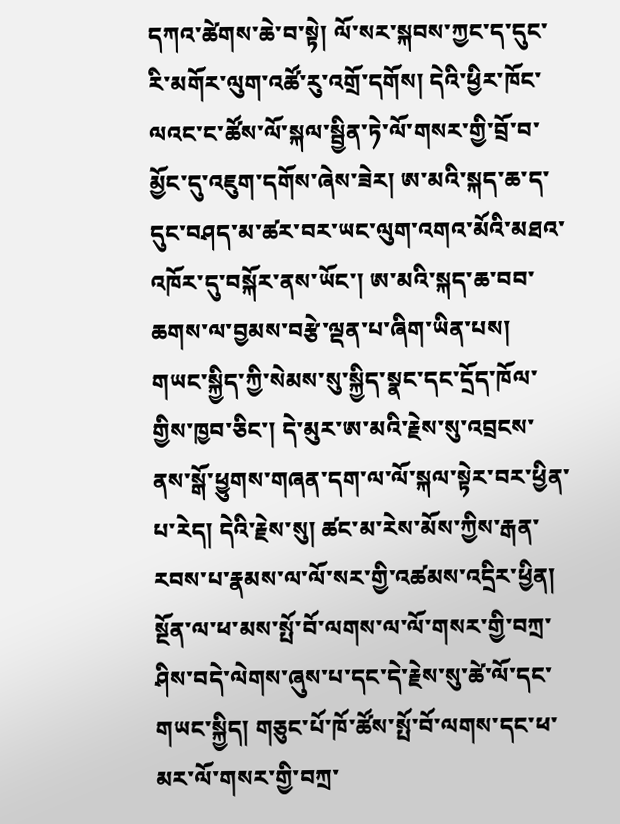དཀའ་ཚེགས་ཆེ་བ་སྟེ། ལོ་སར་སྐབས་ཀྱང་ད་དུང་རི་མགོར་ལུག་འཚོ་རུ་འགྲོ་དགོས། དེའི་ཕྱིར་ཁོང་ལའང་ང་ཚོས་ལོ་སྐལ་སྦྱིན་ཏེ་ལོ་གསར་གྱི་བྲོ་བ་མྱོང་དུ་འཇུག་དགོས་ཞེས་ཟེར། ཨ་མའི་སྐད་ཆ་ད་དུང་བཤད་མ་ཚར་བར་ཡང་ལུག་འགའ་མོའི་མཐའ་འཁོར་དུ་བསྐོར་ནས་ཡོང་། ཨ་མའི་སྐད་ཆ་བབ་ཆགས་ལ་བྱམས་བརྩེ་ལྡན་པ་ཞིག་ཡིན་པས། གཡང་སྐྱིད་ཀྱི་སེམས་སུ་སྐྱིད་སྣང་དང་དྲོད་ཁོལ་གྱིས་ཁྱབ་ཅིང་། དེ་མུར་ཨ་མའི་རྗེས་སུ་འབྲངས་ནས་སྒོ་ཕྱུགས་གཞན་དག་ལ་ལོ་སྐལ་སྟེར་བར་ཕྱིན་པ་རེད། དེའི་རྗེས་སུ། ཚང་མ་རེས་མོས་ཀྱིས་རྒན་རབས་པ་རྣམས་ལ་ལོ་སར་གྱི་འཚམས་འདྲིར་ཕྱིན། སྔོན་ལ་ཕ་མས་སྤོ་བོ་ལགས་ལ་ལོ་གསར་གྱི་བཀྲ་ཤིས་བདེ་ལེགས་ཞུས་པ་དང་དེ་རྗེས་སུ་ཚེ་ལོ་དང་གཡང་སྐྱིད། གཅུང་པོ་ཁོ་ཚོས་སྤོ་བོ་ལགས་དང་ཕ་མར་ལོ་གསར་གྱི་བཀྲ་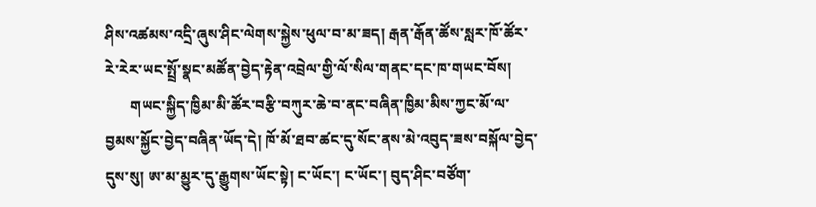ཤིས་འཚམས་འདྲི་ཞུས་ཤིང་ལེགས་སྐྱེས་ཕུལ་བ་མ་ཟད། རྒན་རྒོན་ཚོས་སླར་ཁོ་ཚོར་རེ་རེར་ཡང་སྤྲོ་སྣང་མཚོན་བྱེད་རྟེན་འབྲེལ་གྱི་ལོ་སིལ་གནང་དང་ཁ་གཡང་བོས།
       གཡང་སྐྱིད་ཁྱིམ་མི་ཚོར་བརྩི་བཀུར་ཆེ་བ་ནང་བཞིན་ཁྱིམ་མིས་ཀྱང་མོ་ལ་བྱམས་སྐྱོང་བྱེད་བཞིན་ཡོད་དེ། ཁོ་མོ་ཐབ་ཚང་དུ་སོང་ནས་མེ་འབུད་ཟས་བསྐོལ་བྱེད་དུས་སུ། ཨ་མ་མྱུར་དུ་རྒྱུགས་ཡོང་སྟེ། ང་ཡོང་། ང་ཡོང་། བུད་ཤིང་བཙོག་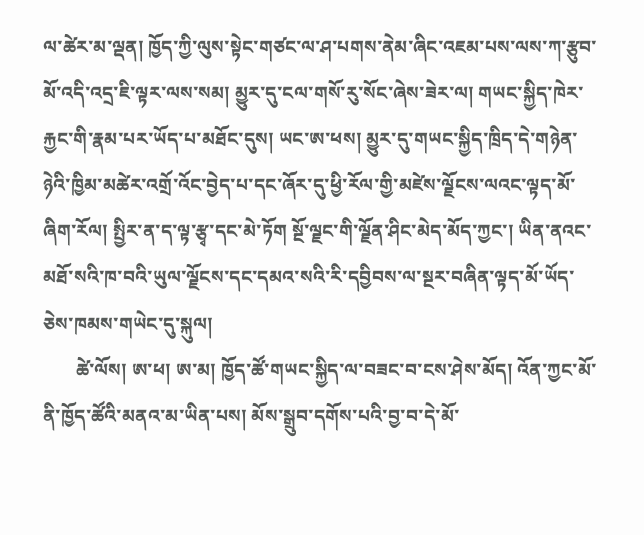ལ་ཚེར་མ་ལྡན། ཁྱོད་ཀྱི་ལུས་སྟེང་གཙང་ལ་ཤ་པགས་ནེམ་ཞིང་འཇམ་པས་ལས་ཀ་རྩུབ་མོ་འདི་འདྲ་ཇི་ལྟར་ལས་སམ། མྱུར་དུ་ངལ་གསོ་རུ་སོང་ཞེས་ཟེར་ལ། གཡང་སྐྱིད་ཁེར་རྐྱང་གི་རྣམ་པར་ཡོད་པ་མཐོང་དུས། ཡང་ཨ་ཕས། མྱུར་དུ་གཡང་སྐྱིད་ཁྲིད་དེ་གཉེན་ཉེའི་ཁྱིམ་མཚེར་འགྲོ་འོང་བྱེད་པ་དང་ཞོར་དུ་ཕྱི་རོལ་གྱི་མཛེས་ལྗོངས་ལའང་ལྟད་མོ་ཞིག་རོལ། སྤྱིར་ན་ད་ལྟ་རྩྭ་དང་མེ་ཏོག སྔོ་ལྗང་གི་ལྗོན་ཤིང་མེད་མོད་ཀྱང་། ཡིན་ནའང་མཐོ་སའི་ཁ་བའི་ཡུལ་ལྗོངས་དང་དམའ་སའི་རི་དབྱིབས་ལ་སྔར་བཞིན་ལྟད་མོ་ཡོད་ཅེས་ཁམས་གཡེང་དུ་སྐུལ།
       ཚེ་ལོས། ཨ་ཕ། ཨ་མ། ཁྱོད་ཚོ་གཡང་སྐྱིད་ལ་བཟང་བ་ངས་ཤེས་མོད། འོན་ཀྱང་མོ་ནི་ཁྱོད་ཚོའི་མནའ་མ་ཡིན་པས། མོས་སྒྲུབ་དགོས་པའི་བྱ་བ་དེ་མོ་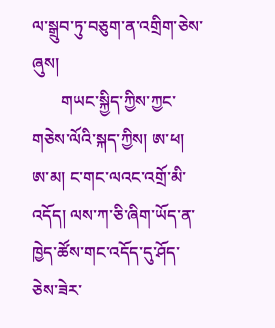ལ་སྒྲུབ་ཏུ་བཅུག་ན་འགྲིག་ཅེས་ཞུས།
       གཡང་སྐྱིད་ཀྱིས་ཀྱང་གཅེས་ལོའི་སྐད་ཀྱིས། ཨ་ཕ། ཨ་མ། ང་གང་ལའང་འགྲོ་མི་འདོད། ལས་ཀ་ཅི་ཞིག་ཡོད་ན་ཁྱེད་ཚོས་གང་འདོད་དུ་ཤོད་ཅེས་ཟེར་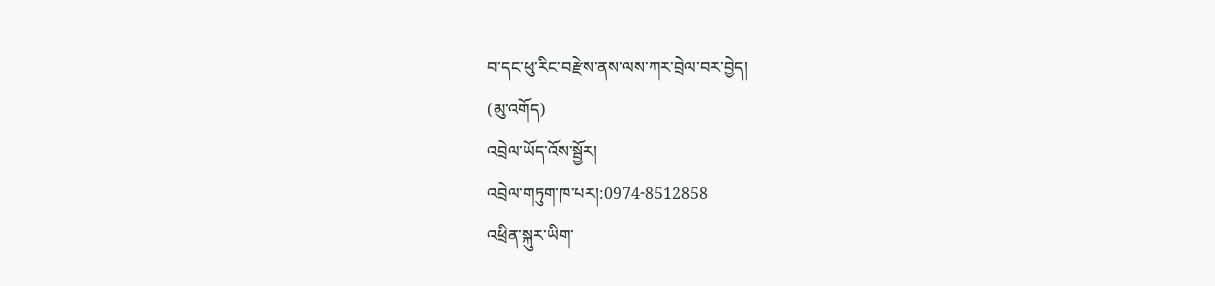བ་དང་ཕུ་རིང་བརྫེས་ནས་ལས་ཀར་བྲེལ་བར་བྱེད།
(མུ་འགོད)
འབྲེལ་ཡོད་འོས་སྦྱོར།
འབྲེལ་གཏུག་ཁ་པར།:0974-8512858
འཕྲིན་སྐུར་ཡིག་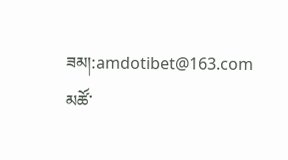ཟམ།:amdotibet@163.com
མཚོ་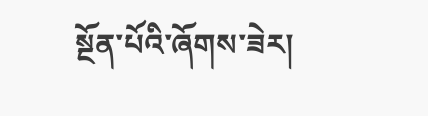སྔོན་པོའི་ཞོགས་ཟེར།